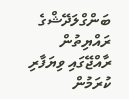ބަންގްލަދޭޝްގެ ރައްޔިތުން ރާއްޖޭގައި ވިޔަފާރި ކުރަމުން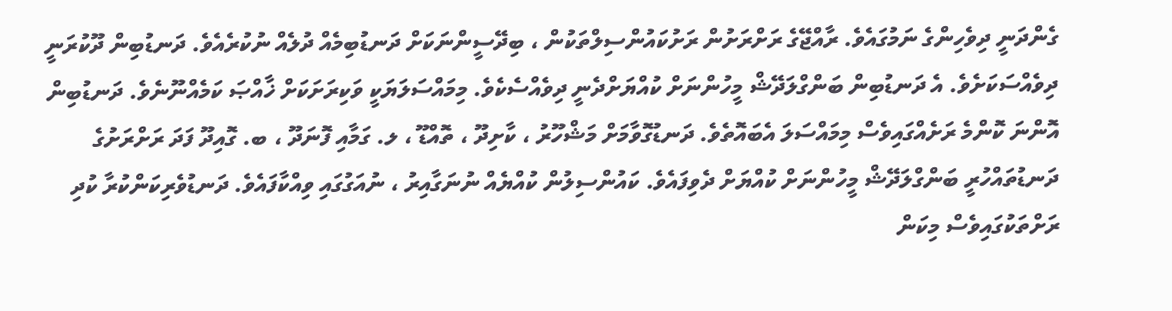ގެންދަނީ ދިވެހިންގެ ނަމުގައެވެ. ރާއްޖޭގެ ރަށްރަށުން ރަށުކައުންސިލްތަކުން ، ބިދޭސީންނަކަށް ދަނޑުބިމެއް ދުލެއް ނުކުރެއެވެ. ދަނޑުބިން ދޫކުރަނީ ދިވެއްސަކަށެވެ. އެ ދަނޑުބިން ބަންގްލަދޭޝް މީހުންނަށް ކުއްޔަށްދެނީ ދިވެއްސެކެވެ. މިމައްސަލަޔަކީ ވަކިރަށަކަށް ޚާއްޞަ ކަމެއްނޫނެވެ. ދަނޑުބިން އޮންނަ ކޮންމެ ރަށެއްގައިވެސް މިމައްސަލަ އެބައޮތެވެ. ދަނޑުގޮވާމަށް މަޝްހޫރު ، ކާށިދޫ ، ތޮއްޑޫ ، ލ. ގަމާއި ފޮނަދޫ ، ބ. ގޮއިދޫ ފަދަ ރަށްރަށުގެ ދަނޑުތައްހުރީ ބަންގްލަދޭޝް މީހުންނަށް ކުއްޔަށް ދެވިފައެވެ. ކައުންސިލުން ކުއްޔެއް ނުނަގާއިރު ، ނުއަގުގައި ވިއްކާފައެވެ. ދަނޑުވެރިކަންކުރާ ކުދި ރަށްތަކުގައިވެސް މިކަން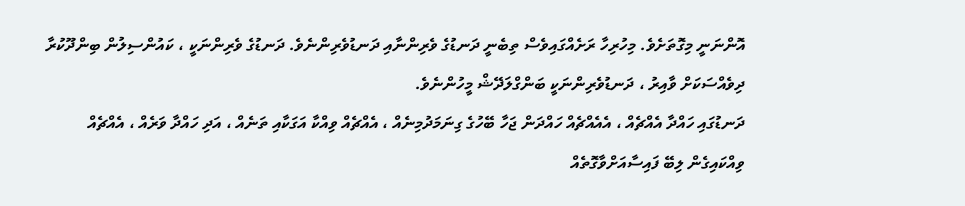އޮންނަނީ މިގޮތަށެވެ. މިހުރިހާ ރަށެއްގައިވެސް ތިބެނީ ދަނޑުގެ ވެރިންނާއި ދަނޑުވެރިންނެވެ. ދަނޑުގެ ވެރިންނަކީ ، ކައުންސިލުން ބިންދޫކުރާ ދިވެއްސަކަށް ވާއިރު ، ދަނޑުވެރިންނަކީ ބަންގްލަދޭޝް މީހުންނެވެ.
ދަނޑުގައި ހައްދާ އެއްޗެއް ، އެއެއްޗެއް ހައްދަން ޖަހާ ބޭހުގެ ގިނަމަދުމިނެއް ، އެއްޗެއް ވިއްކާ އަގަކާއި ތަނެއް ، އަދި ހައްދާ ވަރެއް ، އެއްޗެއް ވިއްކައިގެން ލިބޭ ފައިސާއަށްވާގޮތެއް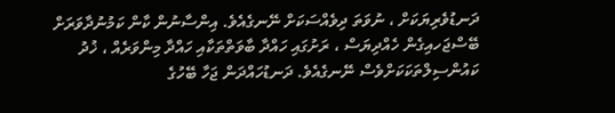ދަނޑުވެރިޔަކަށް ، ނުވަތަ ދިވެއްސަކަށް ނޭނގެއެވެ. އިންސާނުން ކާން ކަމުނުދާވަރަށް ބޭސްޖަހއިގެން ހެއްދިޔަސް ، ރަށުގައި ހައްދާ ބާވަތްތަކާއި ހައްދާ މިންވަރެއް ، ޚުދު ކައުންސިލްތަކަކަށްވެސް ނޭނގެއެވެ. ދަނޑުހައްދަން ޖަހާ ބޭހުގެ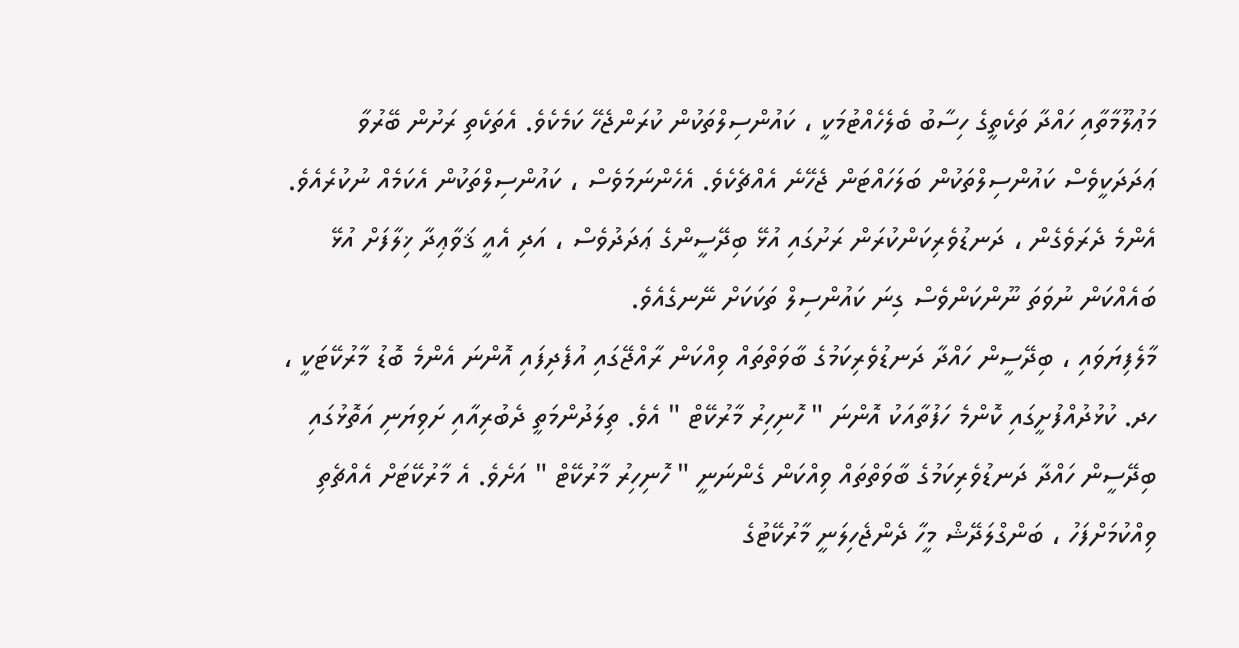މަޢުލޫމާތާއި ހައްދާ ތަކެތީގެ ހިސާބު ބެލެހެއްޓުމަކީ ، ކައުންސިލްތަކުން ކުރަންޖެހޭ ކަމެކެވެ. އެތަކެތި ރަށުން ބޭރުވާ ޢަދަދަކީވެސް ކައުންސިލްތަކުން ބަލަހައްޓަން ޖެހޭނެ އެއްޗެކެވެ. އެހެންނަމަވެސް ، ކައުންސިލްތަކުން އެކަމެއް ނުކުރެއެވެ. އެންމެ ދެރަވެގެން ، ދަނޑުވެރިކަންކުރަން ރަށުގައި އުޅޭ ބިދޭސީންގެ ޢަދަދުވެސް ، އަދި އެއީ ޤަވާޢިދާ ޚިލާފަށް އުޅޭ ބައެއްކަން ނުވަތަ ނޫންކަންވެސް ގިނަ ކައުންސިލް ތަކަކަށް ނޭނގެއެވެ.
މާލެފިޔަވައި ، ބިދޭސީން ހައްދާ ދަނޑުވެރިކަމުގެ ބާވަތްތައް ވިއްކަން ރާއްޖޭގައި އުފެދިފައި އޮންނަ އެންމެ ބޮޑު މާރުކޭޓަކީ ، ހދ. ކުޅުދުއްފުށީގައި ކޮންމެ ހަފުތާއަކު އޮންނަ " ހޮނިހިރު މާރުކޭޓް " އެވެ. ތިލަދުންމަތީ ދެބުރިއާއި ށަވިޔަނި އަތޮޅުގައި ބިދޭސީން ހައްދާ ދަނޑުވެރިކަމުގެ ބާވަތްތައް ވިއްކަން ގެންނަނީ " ހޮނިހިރު މާރުކޭޓް " އަށެވެ. އެ މާރުކޭޓަށް އެއްޗެތި ވިއްކުމަށްފަހު ، ބަންގްލަދޭޝް މީހާ ދެންޖެހިލަނީ މާރުކޭޓުގެ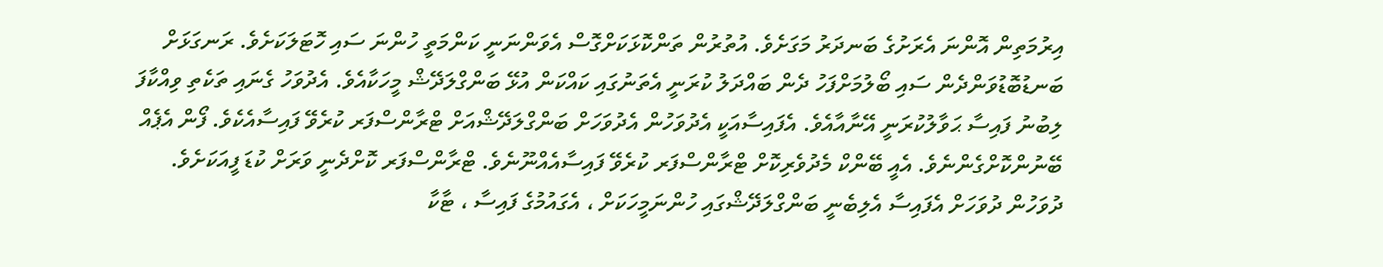އިރުމަތިން އޮންނަ އެރަށުގެ ބަނދަރު މަގަށެވެ. އުތުރުން ތަންކޮޅަކަށްގޮސް އެވަންނަނީ ކަންމަތީ ހުންނަ ސައި ހޮޓަލަކަށެވެ. ރަނގަޅަށް ބަނޑުބޮޑުވަންދެން ސައި ބޯލުމަށްފަހު ދެން ބައްދަލު ކުރަނީ އެތަނުގައި ކައްކަން އުޅޭ ބަންގްލަދޭޝް މީހަކާއެވެ. އެދުވަހު ގެނައި ތަކެތި ވިއްކާފަ ލިބުނު ފައިސާ ޙަވާލުކުރަނީ އޭނާއާއެވެ. އެފައިސާއަކީ އެދުވަހުން އެދުވަހަށް ބަންގްލަދޭޝްއަށް ޓްރާންސްފަރ ކުރެވޭ ފައިސާއެކެވެ. ފޯން އެޕެއް ބޭނުންކޮށްގެންނެވެ. އެއީ ބޭންކް މެދުވެރިކޮށް ޓްރާންސްފަރ ކުރެވޭ ފައިސާއެއްނޫނެވެ. ޓްރާންސްފަރ ކޮށްދެނީ ވަރަށް ކުޑަ ފީއަކަށެވެ. ދުވަހުން ދުވަހަށް އެފައިސާ އެލިބެނީ ބަންގްލަދޭޝްގައި ހުންނަމީހަކަށް ، އެގައުމުގެ ފައިސާ ، ޓާކާ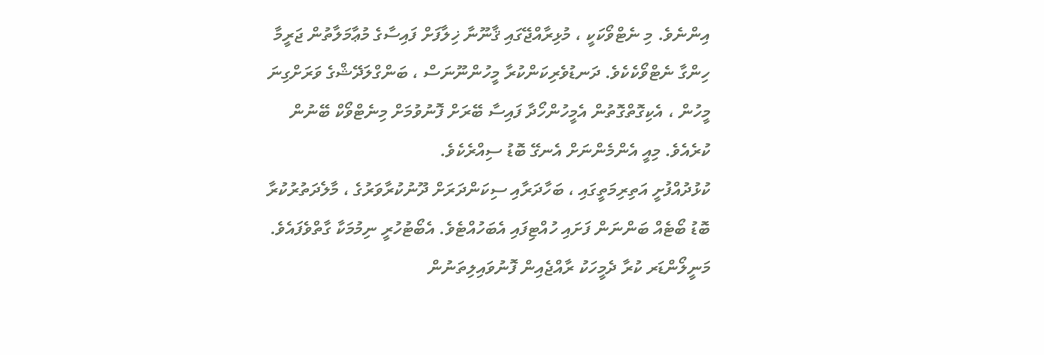އިންނެވެ. މި ނެޓްވޯކަކީ ، މުޅިރާއްޖޭގައި ޤާނޫނާ ޚިލާފަށް ފައިސާގެ މުޢާމަލާތުން ޖަރީމާ ހިންގާ ނެޓްވޯކެކެވެ. ދަނޑުވެރިކަންކުރާ މީހުންނޫނަސް ، ބަންގްލަދޭޝްގެ ވަރަށްގިނަ މީހުން ، އެކިގޮތްގޮތުން އެމީހުންހޯދާ ފައިސާ ބޭރަށް ފޮނުވުމަށް މިނެޓްވޯކް ބޭނުން ކުރެއެވެ. މިއީ އެންމެންނަށް އެނގޭ ބޮޑު ސިއްރެކެވެ.
ކުޅުދުއްފުށީ އަތިރިމަތީގައި ، ބަހާދަރާއި ސިކަންދަރަށް ދޫނުކުރާވަރުގެ ، މާލެދަތުރުކުރާ ބޮޑު ބޯޓެއް ބަންނަން ފަށައި ހުއްޓިފައި އެބަހުއްޓެވެ. އެބޯޓުހުރީ ނިމުމަކާ ގާތްވެފައެވެ. މަނީލޯންޑަރ ކުރާ ދެމީހަކު ރާއްޖެއިން ފޮނުވައިލިތަނުން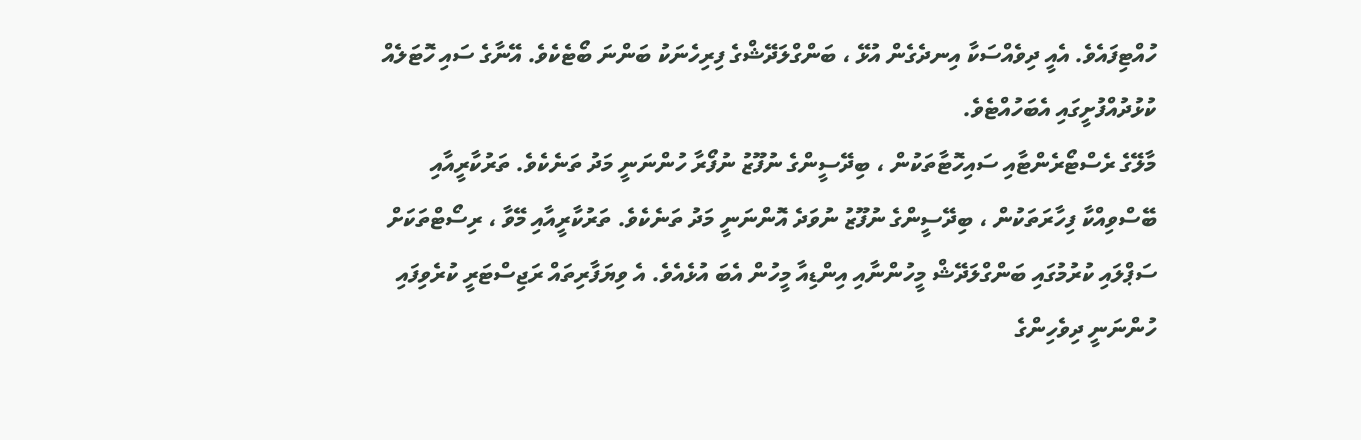ހުއްޓިފައެވެ. އެއީ ދިވެއްސަކާ އިނދެގެން އުޅޭ ، ބަންގްލަދޭޝްގެ ފިރިހެނަކު ބަންނަ ބޯޓެކެވެ. އޭނާގެ ސައި ހޮޓަލެއް ކުޅުދުއްފުށީގައި އެބަހުއްޓެވެ.
މާލޭގެ ރެސްޓޯރެންޓާއި ސައިހޮޓާތަކުން ، ބިދޭސީންގެ ނުފޫޒު ނުފޯރާ ހުންނަނީ މަދު ތަނެކެވެ. ތަރުކާރީއާއި ބޭސްވިއްކާ ފިހާރަތަކުން ، ބިދޭސީންގެ ނުފޫޒު ނުވަދެ އޮންނަނީ މަދު ތަނެކެވެ. ތަރުކާރީއާއި މޭވާ ، ރިސޯޓްތަކަށް ސަޕްލައި ކުރުމުގައި ބަންގްލަދޭޝް މީހުންނާއި އިންޑިއާ މީހުން އެބަ އުޅެއެވެ. އެ ވިޔަފާރިތައް ރަޖިސްޓަރީ ކުރެވިފައި ހުންނަނީ ދިވެހިންގެ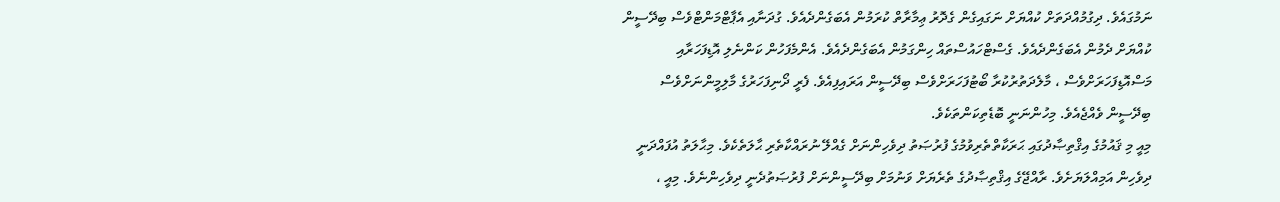ނަމުގައެވެ. ދިގުމުއްދަތަށް ކުއްޔަށް ނަގައިގެން ގެދޮރު ޢިމާރާތް ކުރަމުން އެބަގެންދެއެވެ. ގުދަނާއި އެޕާޓްމަންޓްވެސް ބިދޭސީން ކުއްޔަށް ދެމުން އެބަގެންދެއެވެ. ގެސްޓްހައުސްތައް ހިންގަމުން އެބަގެންދެއެވެ. އެންމެފަހުން ކަންނެލި އޮޑިފަހަރާއި މަސްއޮޑިފަހަރަށްވެސް ، މާލެދަތުރުކުރާ ބޯޓުފަހަރަށްވެސް ބިދޭސީން އަރައިފިއެވެ. ފެރީ ދޯނިފަހަރުގެ މާލިމީންނަށްވެސް ބިދޭސީން ވެއްޖެއެވެ. މިހުންނަނީ ބޮޑެތިކަންތަކެވެ.
މިއީ މި ޤައުމުގެ އިޤްތިޞާދުގައި ޙަރަކާތްތެރިވުމުގެ ފުރުޞަތު ދިވެހިންނަށް ގެއްލޭ ނުރައްކާތެރި ޙާލަތެކެވެ. މިޙާލަތު އުފައްދަނީ ދިވެހިން އަމިއްލަޔަށެވެ. ރާއްޖޭގެ އިޤްތިޞާދުގެ ތެރެޔަށް ވަނުމަށް ބިދޭސީންނަށް ފުރުޞަތުދެނީ ދިވެހިންނެވެ. މިއީ ،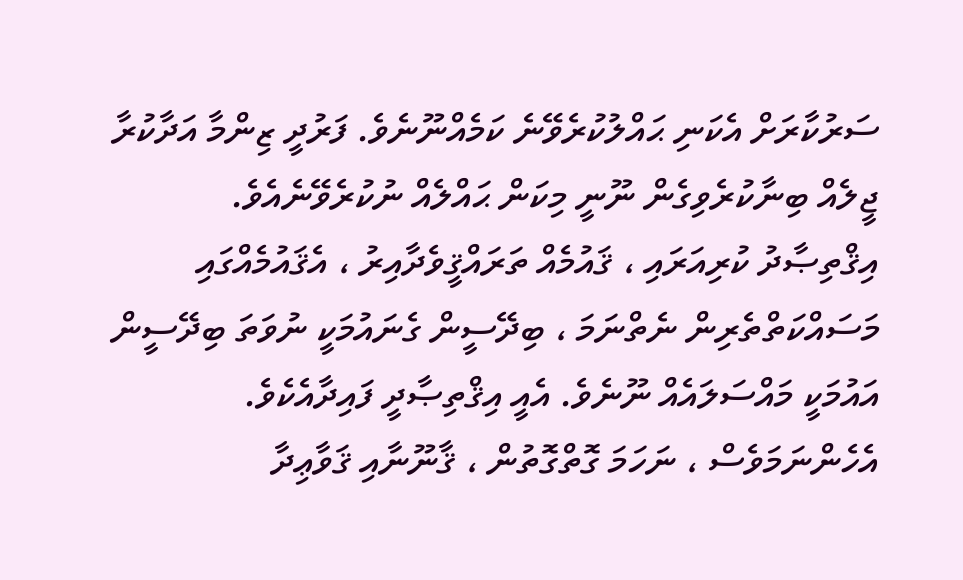ސަރުކާރަށް އެކަނި ޙައްލުކުރެވޭނެ ކަމެއްނޫނެވެ. ފަރުދީ ޒިންމާ އަދާކުރާ ޖީލެއް ބިނާކުރެވިގެން ނޫނީ މިކަން ޙައްލެއް ނުކުރެވޭނެއެވެ.
އިޤްތިޞާދު ކުރިއަރައި ، ޤައުމެއް ތަރައްޤީވެދާއިރު ، އެޤައުމެއްގައި މަސައްކަތްތެރިން ނެތްނަމަ ، ބިދޭސީން ގެނައުމަކީ ނުވަތަ ބިދޭސީން އައުމަކީ މައްސަލައެއް ނޫނެވެ. އެއީ އިޤްތިޞާދީ ފައިދާއެކެވެ. އެހެންނަމަވެސް ، ނަހަމަ ގޮތްގޮތުން ، ޤާނޫނާއި ޤަވާޢިދާ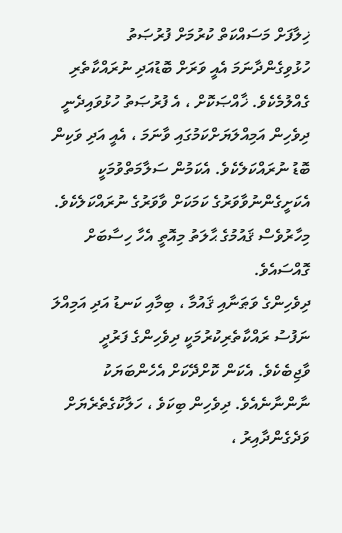ޚިލާފަށް މަސައްކަތް ކުރުމަށް ފުރުޞަތު ހުޅުވިގެންދާނަމަ އެއީ ވަރަށް ބޮޑުއަދި ނުރައްކާތެރި ގެއްލުމެކެވެ. ޚާއްޞަކޮށް ، އެ ފުރުޞަތު ހުޅުވައިދެނީ ދިވެހިން އަމިއްލަޔަށްކަމުގައި ވާނަމަ ، އެއީ އަދި ވަކިން ބޮޑު ނުރައްކަލެކެވެ. އެކަމުން ސަލާމަތްވުމަކީ އެކަށީގެންނުވާވަރުގެ ކަމަކަށް ވާވަރުގެ ނުރައްކަލެކެވެ. މިހާރުވެސް ޤައުމުގެ ޙާލަތު މިއޮތީ އެހާ ހިސާބަށް ގޮއްސައެވެ.
ދިވެހިންގެ ވަޠަނާއި ޤައުމާ ، ބިމާއި ކަނޑު އަދި އަމިއްލަ ނަފުސު ރައްކާތެރިކުރުމަކީ ދިވެހިންގެ ފަރުދީ ވާޖިބެކެވެ. އެކަން ކޮށްދޭކަށް އެހެންބަޔަކު ނާންނާނެއެވެ. ދިވެހިން ބިކަވެ ، ހަލާކުގެތެރެޔަށް ވަދެގެންދާއިރު ،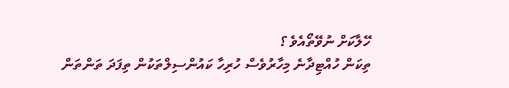ހޭލާކަށް ނުވޭތޯއެވެ ؟
ތިކަން ހުއްޓިދާނެ މިހާރުވެސް ހުރިހާ ކައުންސިލްތަކުން ތިފަދަ ތަންތަން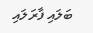ބަލައި ފާރަލައި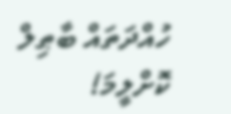ހުއްދަތައް ބާޠިލް ކޮށްލީމަ!